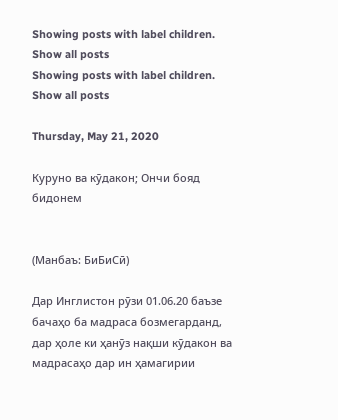Showing posts with label children. Show all posts
Showing posts with label children. Show all posts

Thursday, May 21, 2020

Куруно ва кӯдакон; Ончи бояд бидонем


(Манбаъ: БиБиСӣ)

Дар Инглистон рӯзи 01.06.20 баъзе бачаҳо ба мадраса бозмегарданд, дар ҳоле ки ҳанӯз нақши кӯдакон ва мадрасаҳо дар ин ҳамагирии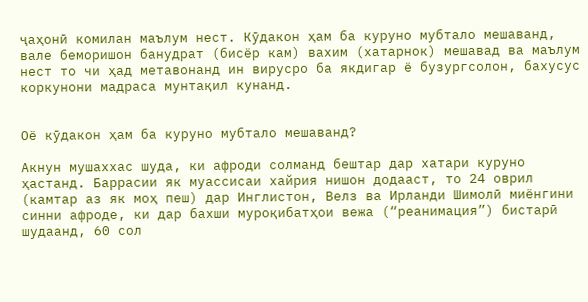ҷаҳонӣ комилан маълум нест. Кӯдакон ҳам ба куруно мубтало мешаванд, вале беморишон банудрат (бисёр кам) вахим (хатарнок) мешавад ва маълум нест то чи ҳад метавонанд ин вирусро ба якдигар ё бузургсолон, бахусус коркунони мадраса мунтақил кунанд.


Оё кӯдакон ҳам ба куруно мубтало мешаванд?

Акнун мушаххас шуда, ки афроди солманд бештар дар хатари куруно ҳастанд. Баррасии як муассисаи хайрия нишон додааст, то 24 оврил (камтар аз як моҳ пеш) дар Инглистон, Велз ва Ирланди Шимолӣ миёнгини синни афроде, ки дар бахши муроқибатҳои вежа (“реанимация”) бистарӣ шудаанд, 60 сол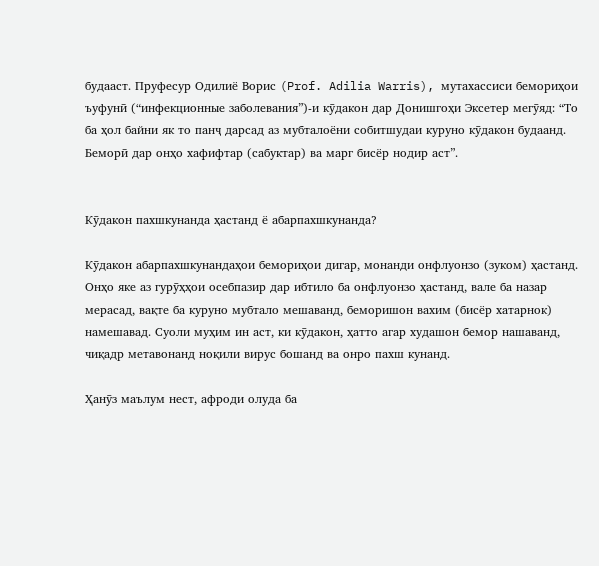будааст. Пруфесур Одилиё Ворис (Prof. Adilia Warris), мутахассиси бемориҳои ъуфунӣ (“инфекционные заболевания”)-и кӯдакон дар Донишгоҳи Эксетер мегӯяд: “То ба ҳол байни як то панҷ дарсад аз мубталоёни собитшудаи куруно кӯдакон будаанд. Беморӣ дар онҳо хафифтар (сабуктар) ва марг бисёр нодир аст”.


Кӯдакон пахшкунанда ҳастанд ё абарпахшкунанда?

Кӯдакон абарпахшкунандаҳои бемориҳои дигар, монанди онфлуонзо (зуком) ҳастанд. Онҳо яке аз гурӯҳҳои осебпазир дар ибтило ба онфлуонзо ҳастанд, вале ба назар мерасад, вақте ба куруно мубтало мешаванд, беморишон вахим (бисёр хатарнок) намешавад. Суоли муҳим ин аст, ки кӯдакон, ҳатто агар худашон бемор нашаванд, чиқадр метавонанд ноқили вирус бошанд ва онро пахш кунанд.

Ҳанӯз маълум нест, афроди олуда ба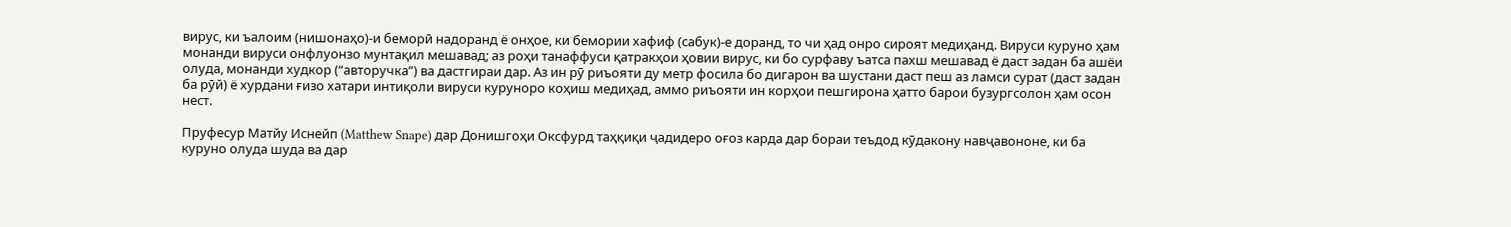вирус, ки ъалоим (нишонаҳо)-и беморӣ надоранд ё онҳое, ки бемории хафиф (сабук)-е доранд, то чи ҳад онро сироят медиҳанд. Вируси куруно ҳам монанди вируси онфлуонзо мунтақил мешавад; аз роҳи танаффуси қатракҳои ҳовии вирус, ки бо сурфаву ъатса пахш мешавад ё даст задан ба ашёи олуда, монанди худкор (“авторучка”) ва дастгираи дар. Аз ин рӯ риъояти ду метр фосила бо дигарон ва шустани даст пеш аз ламси сурат (даст задан ба рӯй) ё хурдани ғизо хатари интиқоли вируси куруноро коҳиш медиҳад, аммо риъояти ин корҳои пешгирона ҳатто барои бузургсолон ҳам осон нест.

Пруфесур Матйу Иснейп (Matthew Snape) дар Донишгоҳи Оксфурд таҳқиқи ҷадидеро оғоз карда дар бораи теъдод кӯдакону навҷавононе, ки ба куруно олуда шуда ва дар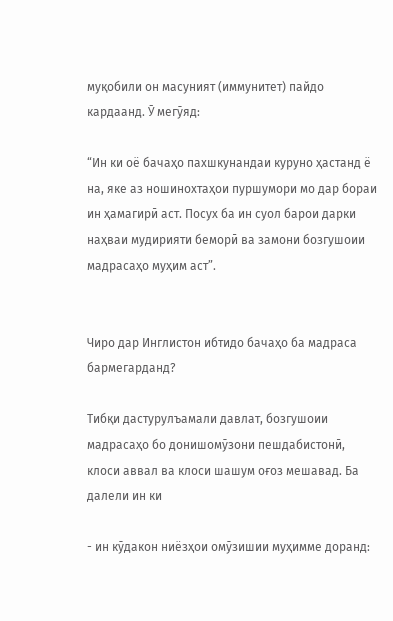муқобили он масуният (иммунитет) пайдо кардаанд. Ӯ мегӯяд:

“Ин ки оё бачаҳо пахшкунандаи куруно ҳастанд ё на, яке аз ношинохтаҳои пуршумори мо дар бораи ин ҳамагирӣ аст. Посух ба ин суол барои дарки наҳваи мудирияти беморӣ ва замони бозгушоии мадрасаҳо муҳим аст”.


Чиро дар Инглистон ибтидо бачаҳо ба мадраса бармегарданд?

Тибқи дастурулъамали давлат, бозгушоии мадрасаҳо бо донишомӯзони пешдабистонӣ, клоси аввал ва клоси шашум оғоз мешавад. Ба далели ин ки

- ин кӯдакон ниёзҳои омӯзишии муҳимме доранд: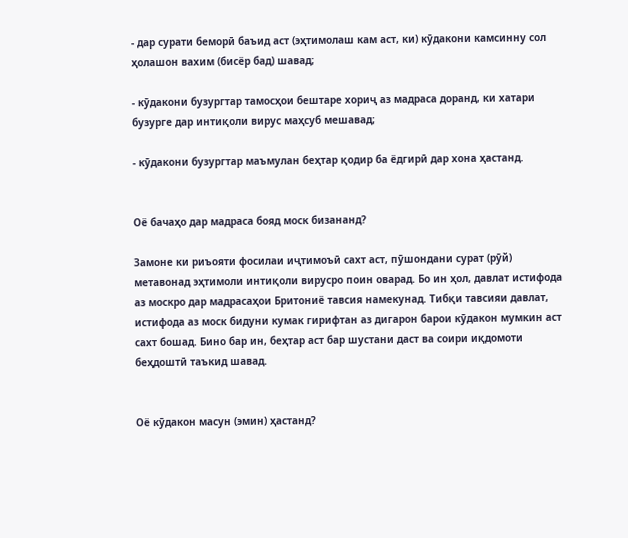- дар сурати беморӣ баъид аст (эҳтимолаш кам аст, ки) кӯдакони камсинну сол ҳолашон вахим (бисёр бад) шавад;

- кӯдакони бузургтар тамосҳои бештаре хориҷ аз мадраса доранд, ки хатари бузурге дар интиқоли вирус маҳсуб мешавад;

- кӯдакони бузургтар маъмулан беҳтар қодир ба ёдгирӣ дар хона ҳастанд.


Оё бачаҳо дар мадраса бояд моск бизананд?

Замоне ки риъояти фосилаи иҷтимоъӣ сахт аст, пӯшондани сурат (рӯй) метавонад эҳтимоли интиқоли вирусро поин оварад. Бо ин ҳол, давлат истифода аз москро дар мадрасаҳои Бритониё тавсия намекунад. Тибқи тавсияи давлат, истифода аз моск бидуни кумак гирифтан аз дигарон барои кӯдакон мумкин аст сахт бошад. Бино бар ин, беҳтар аст бар шустани даст ва соири иқдомоти беҳдоштӣ таъкид шавад.


Оё кӯдакон масун (эмин) ҳастанд?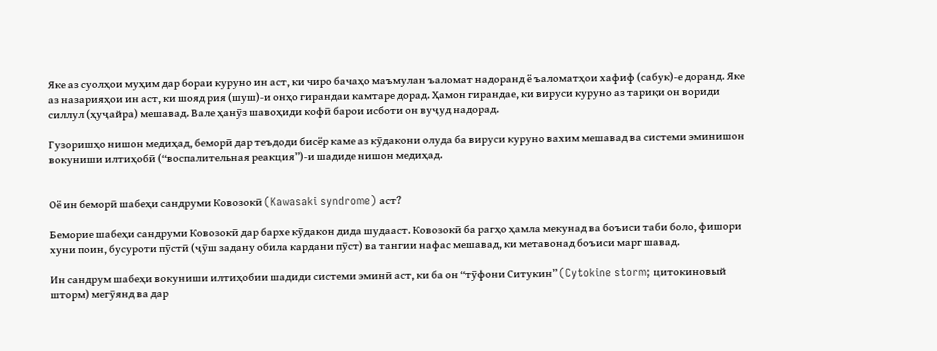Яке аз суолҳои муҳим дар бораи куруно ин аст, ки чиро бачаҳо маъмулан ъаломат надоранд ё ъаломатҳои хафиф (сабук)-е доранд. Яке аз назарияҳои ин аст, ки шояд рия (шуш)-и онҳо гирандаи камтаре дорад. Ҳамон гирандае, ки вируси куруно аз тариқи он вориди силлул (ҳуҷайра) мешавад. Вале ҳанӯз шавоҳиди кофӣ барои исботи он вуҷуд надорад.

Гузоришҳо нишон медиҳад, беморӣ дар теъдоди бисёр каме аз кӯдакони олуда ба вируси куруно вахим мешавад ва системи эминишон вокуниши илтиҳобӣ (“воспалительная реакция”)-и шадиде нишон медиҳад.


Оё ин беморӣ шабеҳи сандруми Ковозокӣ (Kawasaki syndrome) аст?

Беморие шабеҳи сандруми Ковозокӣ дар бархе кӯдакон дида шудааст. Ковозокӣ ба рагҳо ҳамла мекунад ва боъиси таби боло, фишори хуни поин, бусуроти пӯстӣ (ҷӯш задану обила кардани пӯст) ва тангии нафас мешавад, ки метавонад боъиси марг шавад.

Ин сандрум шабеҳи вокуниши илтиҳобии шадиди системи эминӣ аст, ки ба он “тӯфони Ситукин” (Cytokine storm; цитокиновый шторм) мегӯянд ва дар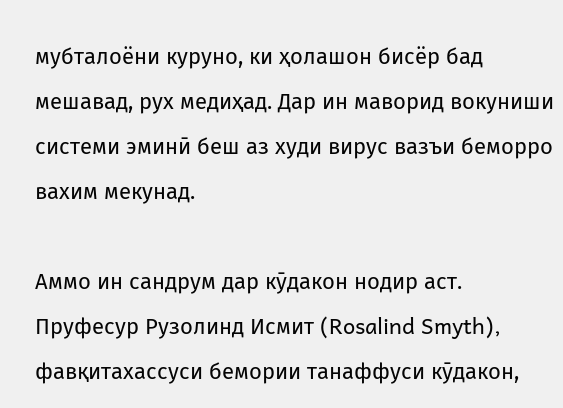мубталоёни куруно, ки ҳолашон бисёр бад мешавад, рух медиҳад. Дар ин маворид вокуниши системи эминӣ беш аз худи вирус вазъи беморро вахим мекунад.

Аммо ин сандрум дар кӯдакон нодир аст. Пруфесур Рузолинд Исмит (Rosalind Smyth), фавқитахассуси бемории танаффуси кӯдакон,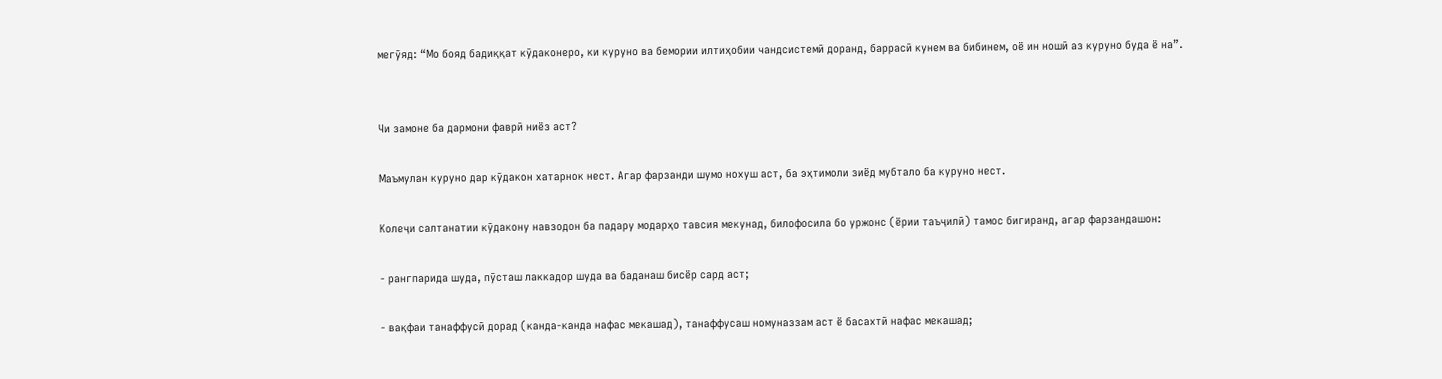мегӯяд: “Мо бояд бадиққат кӯдаконеро, ки куруно ва бемории илтиҳобии чандсистемӣ доранд, баррасӣ кунем ва бибинем, оё ин ношӣ аз куруно буда ё на”.


Чи замоне ба дармони фаврӣ ниёз аст?

Маъмулан куруно дар кӯдакон хатарнок нест. Агар фарзанди шумо нохуш аст, ба эҳтимоли зиёд мубтало ба куруно нест.

Колеҷи салтанатии кӯдакону навзодон ба падару модарҳо тавсия мекунад, билофосила бо уржонс (ёрии таъҷилӣ) тамос бигиранд, агар фарзандашон:

- рангпарида шуда, пӯсташ лаккадор шуда ва баданаш бисёр сард аст;

- вақфаи танаффусӣ дорад (канда-канда нафас мекашад), танаффусаш номуназзам аст ё басахтӣ нафас мекашад;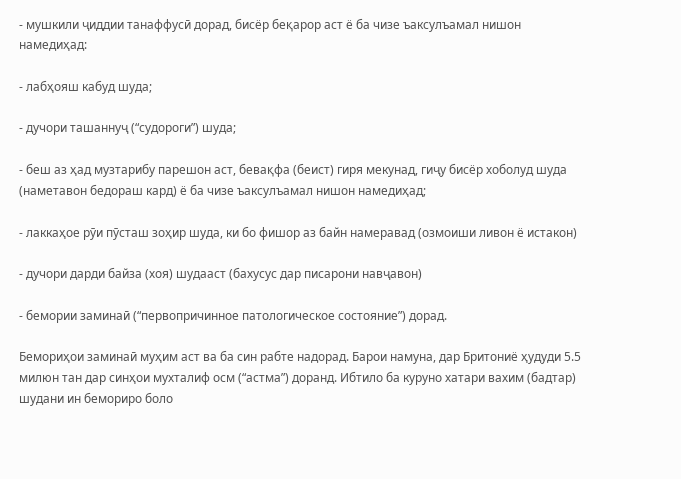- мушкили ҷиддии танаффусӣ дорад, бисёр беқарор аст ё ба чизе ъаксулъамал нишон намедиҳад:

- лабҳояш кабуд шуда;

- дучори ташаннуҷ (“судороги”) шуда;

- беш аз ҳад музтарибу парешон аст, бевақфа (беист) гиря мекунад, гиҷу бисёр хоболуд шуда (наметавон бедораш кард) ё ба чизе ъаксулъамал нишон намедиҳад;

- лаккаҳое рӯи пӯсташ зоҳир шуда, ки бо фишор аз байн намеравад (озмоиши ливон ё истакон)

- дучори дарди байза (хоя) шудааст (бахусус дар писарони навҷавон)

- бемории заминаӣ (“первопричинное патологическое состояние”) дорад.

Бемориҳои заминаӣ муҳим аст ва ба син рабте надорад. Барои намуна, дар Бритониё ҳудуди 5.5 милюн тан дар синҳои мухталиф осм (“астма”) доранд. Ибтило ба куруно хатари вахим (бадтар) шудани ин бемориро боло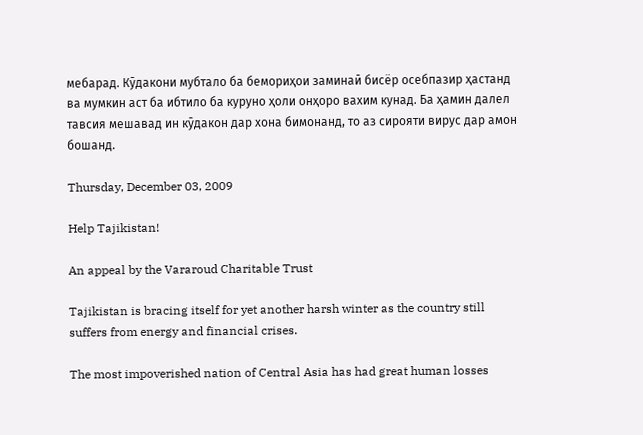мебарад. Кӯдакони мубтало ба бемориҳои заминаӣ бисёр осебпазир ҳастанд ва мумкин аст ба ибтило ба куруно ҳоли онҳоро вахим кунад. Ба ҳамин далел тавсия мешавад ин кӯдакон дар хона бимонанд, то аз сирояти вирус дар амон бошанд.

Thursday, December 03, 2009

Help Tajikistan!

An appeal by the Vararoud Charitable Trust

Tajikistan is bracing itself for yet another harsh winter as the country still suffers from energy and financial crises.

The most impoverished nation of Central Asia has had great human losses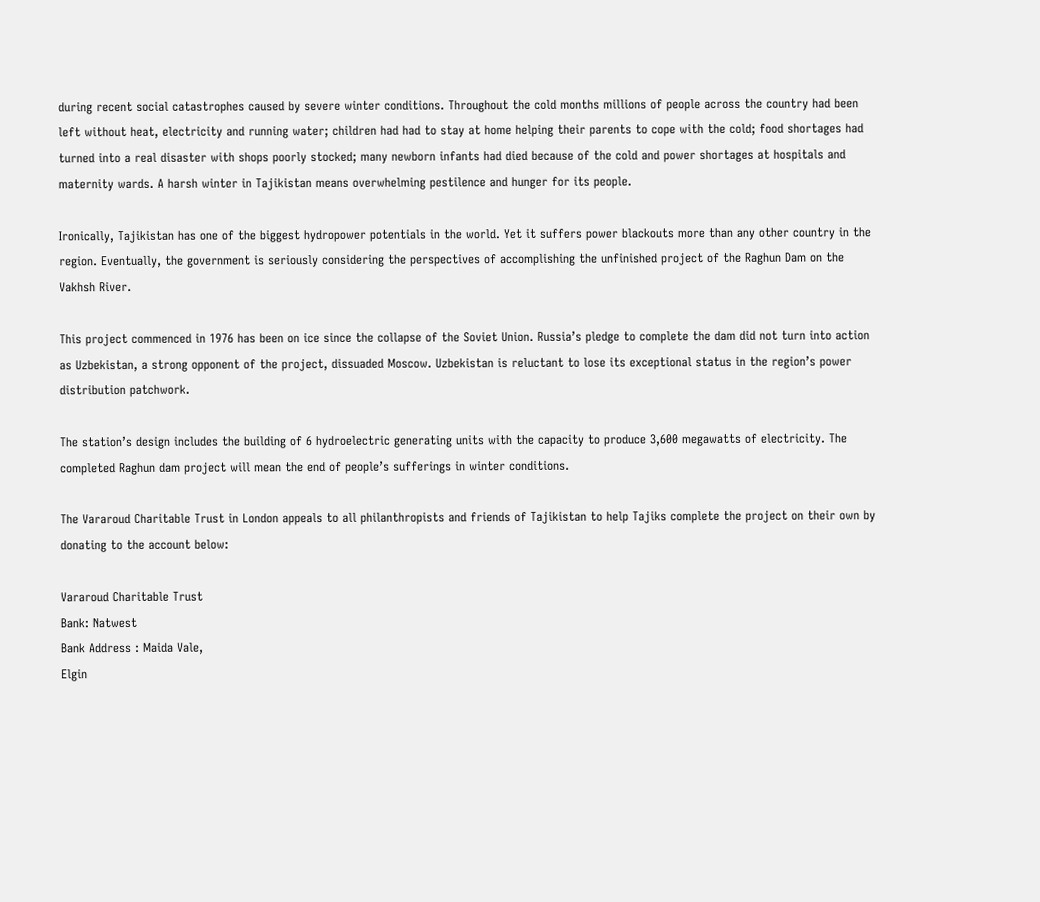during recent social catastrophes caused by severe winter conditions. Throughout the cold months millions of people across the country had been left without heat, electricity and running water; children had had to stay at home helping their parents to cope with the cold; food shortages had turned into a real disaster with shops poorly stocked; many newborn infants had died because of the cold and power shortages at hospitals and maternity wards. A harsh winter in Tajikistan means overwhelming pestilence and hunger for its people.

Ironically, Tajikistan has one of the biggest hydropower potentials in the world. Yet it suffers power blackouts more than any other country in the region. Eventually, the government is seriously considering the perspectives of accomplishing the unfinished project of the Raghun Dam on the Vakhsh River.

This project commenced in 1976 has been on ice since the collapse of the Soviet Union. Russia’s pledge to complete the dam did not turn into action as Uzbekistan, a strong opponent of the project, dissuaded Moscow. Uzbekistan is reluctant to lose its exceptional status in the region’s power distribution patchwork.

The station’s design includes the building of 6 hydroelectric generating units with the capacity to produce 3,600 megawatts of electricity. The completed Raghun dam project will mean the end of people’s sufferings in winter conditions.

The Vararoud Charitable Trust in London appeals to all philanthropists and friends of Tajikistan to help Tajiks complete the project on their own by donating to the account below:

Vararoud Charitable Trust
Bank: Natwest
Bank Address : Maida Vale,
Elgin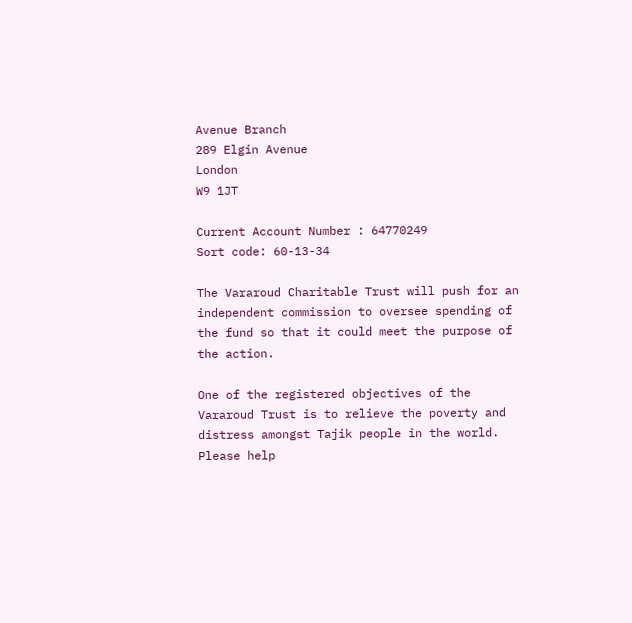Avenue Branch
289 Elgin Avenue
London
W9 1JT

Current Account Number : 64770249
Sort code: 60-13-34

The Vararoud Charitable Trust will push for an independent commission to oversee spending of the fund so that it could meet the purpose of the action.

One of the registered objectives of the Vararoud Trust is to relieve the poverty and distress amongst Tajik people in the world. Please help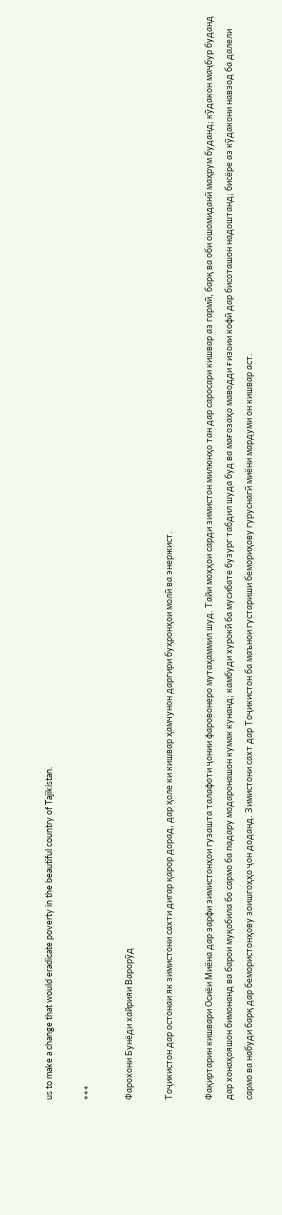us to make a change that would eradicate poverty in the beautiful country of Tajikistan.

***

Фарохони Бунёди хайрияи Варорӯд

Тоҷикистон дар остонаи як зимистони сахти дигар қарор дорад, дар ҳоле ки кишвар ҳамчунон даргири буҳронҳои молӣ ва энержист.

Фақиртарин кишвари Осиёи Миёна дар зарфи зимистонҳои гузашта талафоти ҷонии фаровонеро мутаҳаммил шуд. Тайи моҳҳои сарди зимистон милюнҳо тан дар саросари кишвар аз гармӣ, барқ ва оби ошомиданӣ маҳрум буданд; кӯдакон маҷбур буданд дар хонаҳояшон бимонанд ва барои муқобила бо сармо ба падару модаронашон кумак кунанд; камбуди хурокӣ ба мусибате бузург табдил шуда буд ва мағозаҳо маводди ғизоии кофӣ дар бисоташон надоштанд; бисёре аз кӯдакони навзод ба далели сармо ва набуди барқ дар бемористонҳову зоишгоҳҳо ҷон доданд. Зимистони сахт дар Тоҷикистон ба маънои густариши бемориҳову гуруснагӣ миёни мардуми он кишвар аст.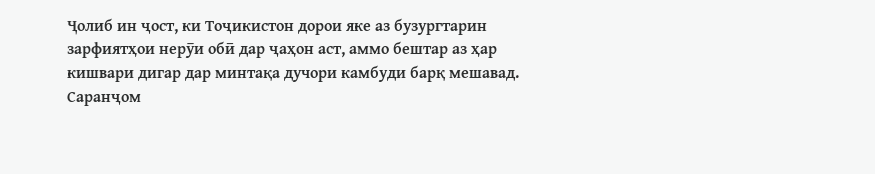Ҷолиб ин ҷост, ки Тоҷикистон дорои яке аз бузургтарин зарфиятҳои нерӯи обӣ дар ҷаҳон аст, аммо бештар аз ҳар кишвари дигар дар минтақа дучори камбуди барқ мешавад. Саранҷом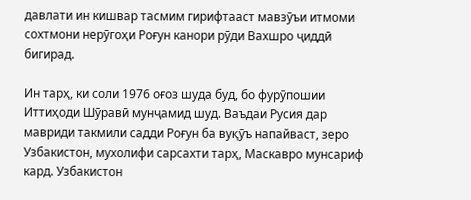давлати ин кишвар тасмим гирифтааст мавзӯъи итмоми сохтмони нерӯгоҳи Роғун канори рӯди Вахшро ҷиддӣ бигирад.

Ин тарҳ, ки соли 1976 оғоз шуда буд, бо фурӯпошии Иттиҳоди Шӯравӣ мунҷамид шуд. Ваъдаи Русия дар мавриди такмили садди Роғун ба вуқӯъ напайваст, зеро Узбакистон, мухолифи сарсахти тарҳ, Маскавро мунсариф кард. Узбакистон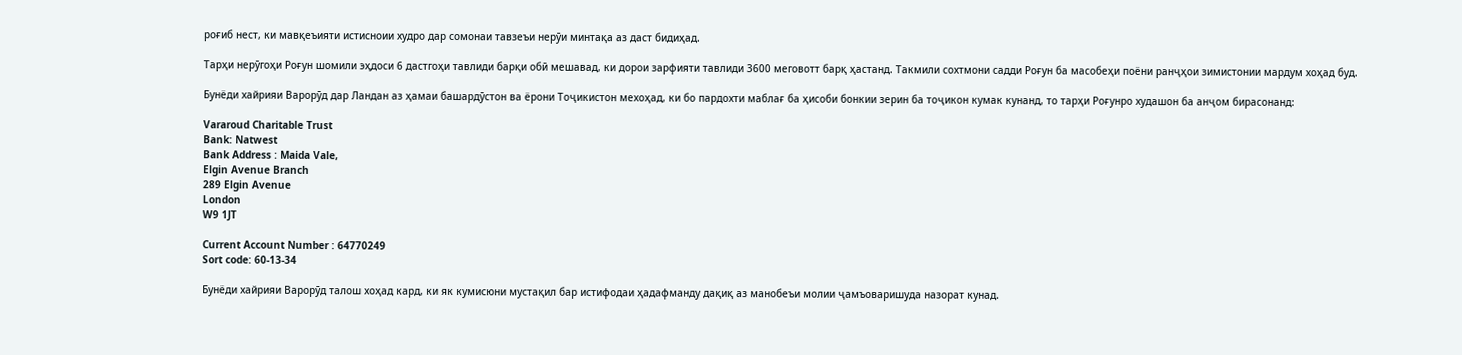роғиб нест, ки мавқеъияти истисноии худро дар сомонаи тавзеъи нерӯи минтақа аз даст бидиҳад.

Тарҳи нерӯгоҳи Роғун шомили эҳдоси 6 дастгоҳи тавлиди барқи обӣ мешавад, ки дорои зарфияти тавлиди 3600 меговотт барқ ҳастанд. Такмили сохтмони садди Роғун ба масобеҳи поёни ранҷҳои зимистонии мардум хоҳад буд.

Бунёди хайрияи Варорӯд дар Ландан аз ҳамаи башардӯстон ва ёрони Тоҷикистон мехоҳад, ки бо пардохти маблағ ба ҳисоби бонкии зерин ба тоҷикон кумак кунанд, то тарҳи Роғунро худашон ба анҷом бирасонанд:

Vararoud Charitable Trust
Bank: Natwest
Bank Address : Maida Vale,
Elgin Avenue Branch
289 Elgin Avenue
London
W9 1JT

Current Account Number : 64770249
Sort code: 60-13-34

Бунёди хайрияи Варорӯд талош хоҳад кард, ки як кумисюни мустақил бар истифодаи ҳадафманду дақиқ аз манобеъи молии ҷамъоваришуда назорат кунад.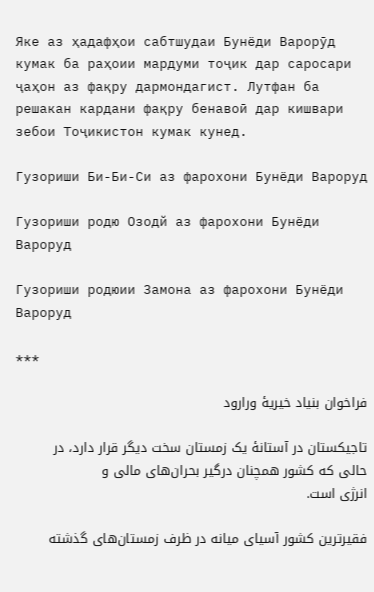Яке аз ҳадафҳои сабтшудаи Бунёди Варорӯд кумак ба раҳоии мардуми тоҷик дар саросари ҷаҳон аз фақру дармондагист. Лутфан ба решакан кардани фақру бенавоӣ дар кишвари зебои Тоҷикистон кумак кунед.

Гузориши Би-Би-Си аз фарохони Бунёди Вароруд

Гузориши родю Озодй аз фарохони Бунёди Вароруд

Гузориши родюии Замона аз фарохони Бунёди Вароруд

***

فراخوان بنياد خيريۀ ورارود

تاجيکستان در آستانۀ يک زمستان سخت ديگر قرار دارد، در حالی که کشور همچنان درگير بحران‌های مالی و انرژی ‌است.

فقيرترين کشور آسيای ميانه در ظرف زمستان‌های گذشته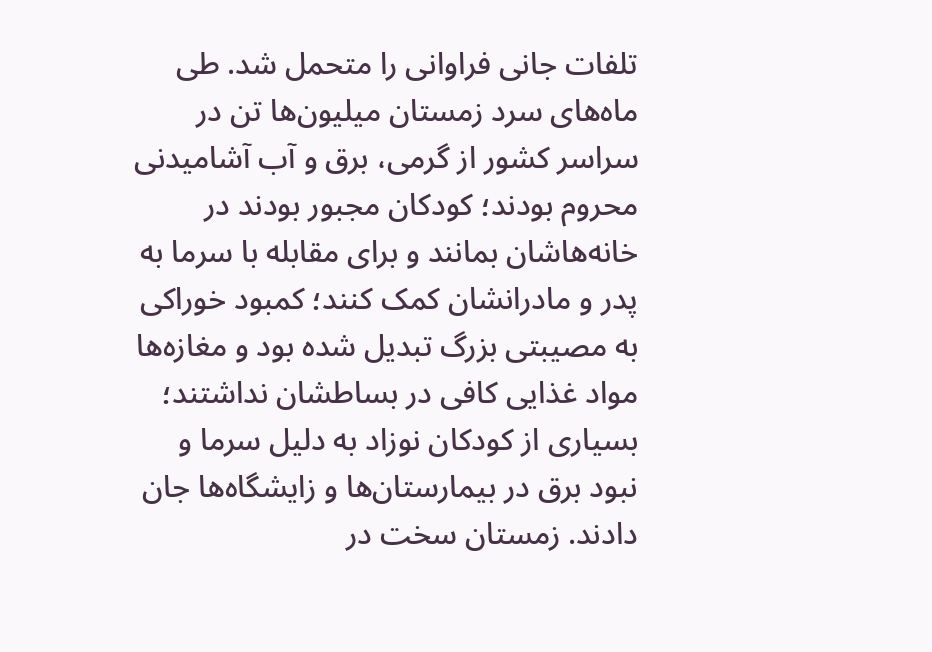تلفات جانی فراوانی را متحمل شد. طی ماه‌های سرد زمستان ميليون‌ها تن در سراسر کشور از گرمی، برق و آب آشاميدنی محروم بودند؛ کودکان مجبور بودند در خانه‌هاشان بمانند و برای مقابله با سرما به پدر و مادرانشان کمک کنند؛ کمبود خوراکی به مصيبتی بزرگ تبديل شده بود و مغازه‌ها مواد غذايی کافی در بساطشان نداشتند؛ بسياری از کودکان نوزاد به دليل سرما و نبود برق در بيمارستان‌ها و زايشگاه‌ها جان دادند. زمستان سخت در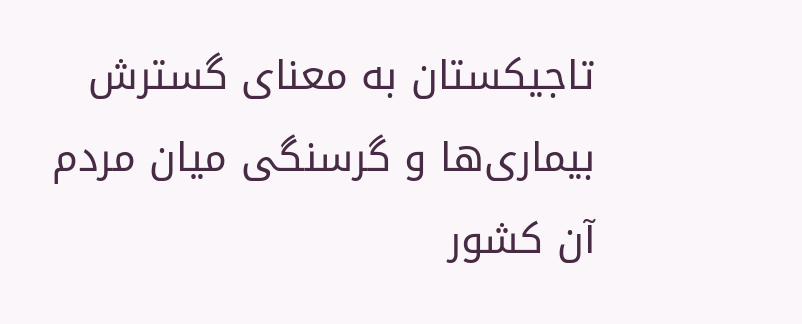تاجيکستان به معنای گسترش بیماری‌ها و گرسنگی ميان مردم آن کشور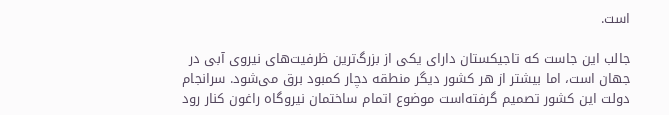است.

جالب اين جاست که تاجيکستان دارای يکی از بزرگ‌ترين ظرفيت‌های نيروی آبی در جهان است، اما بيشتر از هر کشور ديگر منطقه دچار کمبود برق می‌شود. سرانجام دولت اين کشور تصميم گرفته‌است موضوع اتمام ساختمان نيروگاه راغون کنار رود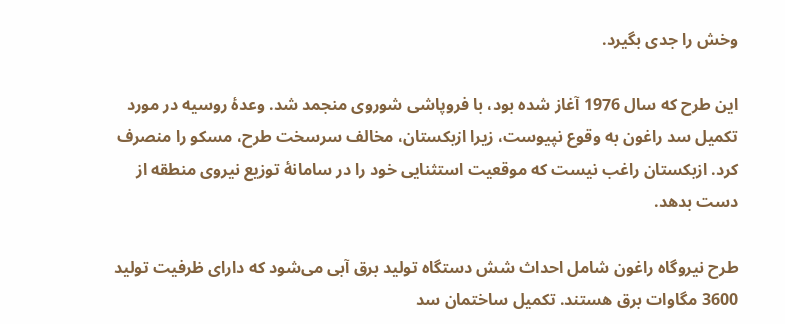وخش را جدی بگيرد.

اين طرح که سال 1976 آغاز شده بود، با فروپاشی شوروی منجمد شد. وعدۀ روسيه در مورد تکميل سد راغون به وقوع نپيوست، زيرا ازبکستان، مخالف سرسخت طرح، مسکو را منصرف کرد. ازبکستان راغب نيست که موقعيت استثنايی خود را در سامانۀ توزيع نيروی منطقه از دست بدهد.

طرح نيروگاه راغون شامل احداث شش دستگاه توليد برق آبی می‌شود که دارای ظرفيت توليد 3600 مگاوات برق هستند. تکميل ساختمان سد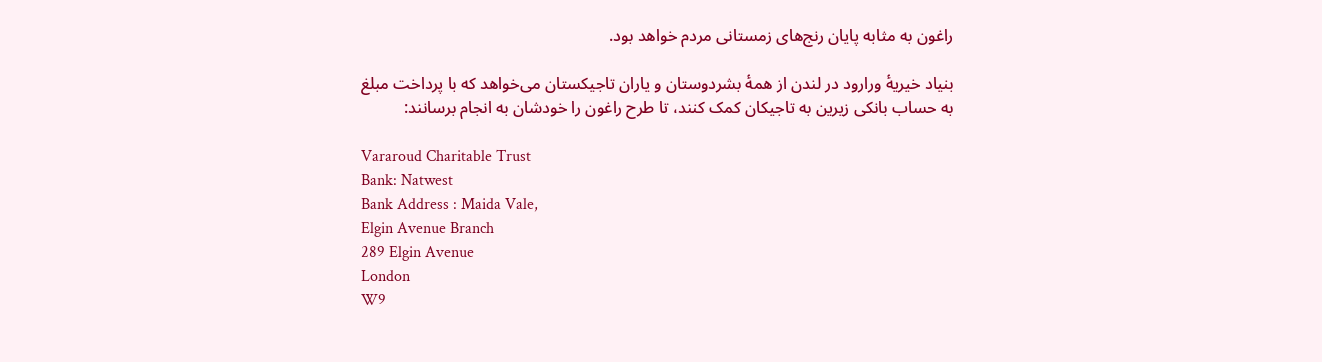راغون به مثابه پايان رنج‌های زمستانی مردم خواهد بود.

بنياد خيريۀ ورارود در لندن از همۀ بشردوستان و ياران تاجيکستان می‌خواهد که با پرداخت مبلغ به حساب بانکی زيرين به تاجيکان کمک کنند، تا طرح راغون را خودشان به انجام برسانند:

Vararoud Charitable Trust
Bank: Natwest
Bank Address : Maida Vale,
Elgin Avenue Branch
289 Elgin Avenue
London
W9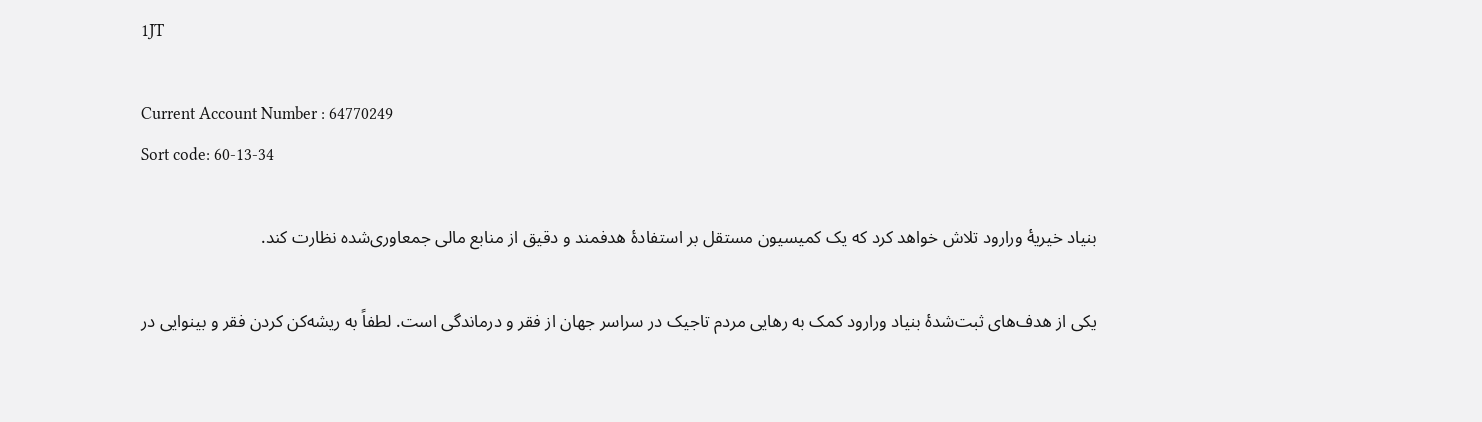1JT

Current Account Number : 64770249
Sort code: 60-13-34

بنياد خيريۀ ورارود تلاش خواهد کرد که يک کميسيون مستقل بر استفادۀ هدفمند و دقيق از منابع مالی جمعاوری‌شده نظارت کند.

يکی از هدف‌های ثبت‌شدۀ بنياد ورارود کمک به رهايی مردم تاجيک در سراسر جهان از فقر و درماندگی است. لطفاً به ريشه‌کن کردن فقر و بينوايی در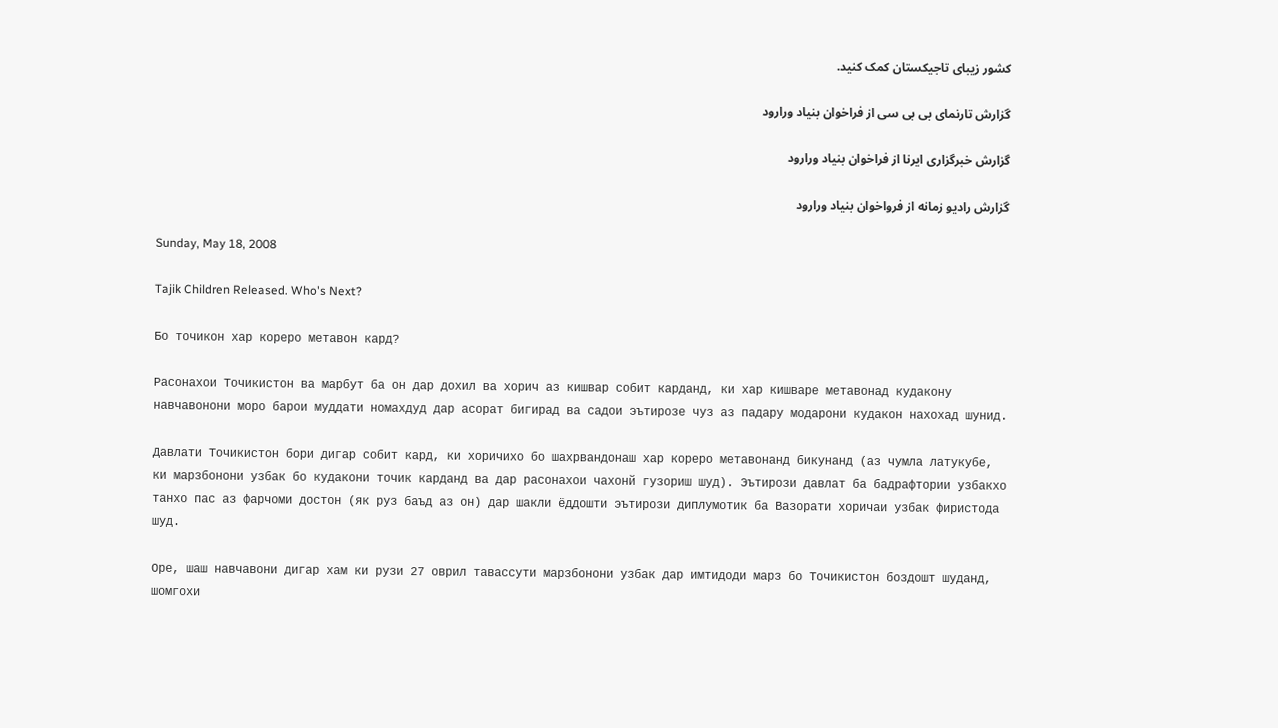کشور زيبای تاجيکستان کمک کنيد.

گزارش تارنمای بی بی سی از فراخوان بنياد ورارود

گزارش خبرگزاری ايرنا از فراخوان بنياد ورارود

گزارش راديو زمانه از فرواخوان بنياد ورارود

Sunday, May 18, 2008

Tajik Children Released. Who's Next?

Бо точикон хар кореро метавон кард?

Расонахои Точикистон ва марбут ба он дар дохил ва хорич аз кишвар собит карданд, ки хар кишваре метавонад кудакону навчавонони моро барои муддати номахдуд дар асорат бигирад ва садои эътирозе чуз аз падару модарони кудакон нахохад шунид.

Давлати Точикистон бори дигар собит кард, ки хоричихо бо шахрвандонаш хар кореро метавонанд бикунанд (аз чумла латукубе, ки марзбонони узбак бо кудакони точик карданд ва дар расонахои чахонй гузориш шуд). Эътирози давлат ба бадрафтории узбакхо танхо пас аз фарчоми достон (як руз баъд аз он) дар шакли ёддошти эътирози диплумотик ба Вазорати хоричаи узбак фиристода шуд.

Оре, шаш навчавони дигар хам ки рузи 27 оврил тавассути марзбонони узбак дар имтидоди марз бо Точикистон боздошт шуданд, шомгохи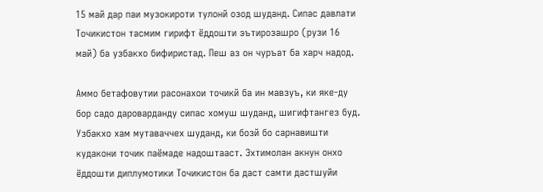15 май дар паи музокироти тулонй озод шуданд. Сипас давлати Точикистон тасмим гирифт ёддошти эътирозашро (рузи 16 май) ба узбакхо бифиристад. Пеш аз он чуръат ба харч надод.

Аммо бетафовутии расонахои точикй ба ин мавзуъ, ки яке-ду бор садо дароварданду сипас хомуш шуданд, шигифтангез буд. Узбакхо хам мутаваччех шуданд, ки бозй бо сарнавишти кудакони точик паёмаде надоштааст. Эхтимолан акнун онхо ёддошти диплумотики Точикистон ба даст самти дастшуйи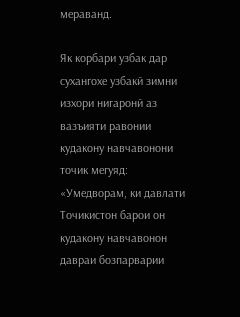мераванд.

Як корбари узбак дар сухангохе узбакй зимни изхори нигаронй аз вазъияти равонии кудакону навчавонони точик мегуяд: «Умедворам, ки давлати Точикистон барои он кудакону навчавонон давраи бозпарварии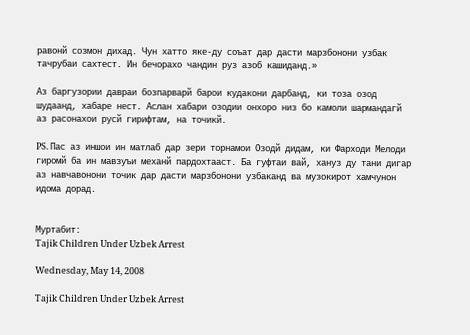равонй созмон дихад. Чун хатто яке-ду соъат дар дасти марзбонони узбак тачрубаи сахтест. Ин бечорахо чандин руз азоб кашиданд.»

Аз баргузории давраи бозпарварй барои кудакони дарбанд, ки тоза озод шудаанд, хабаре нест. Аслан хабари озодии онхоро низ бо камоли шармандагй аз расонахои русй гирифтам, на точикй.

PS. Пас аз иншои ин матлаб дар зери торнамои Озодй дидам, ки Фарходи Мелоди гиромй ба ин мавзуъи механй пардохтааст. Ба гуфтаи вай, хануз ду тани дигар аз навчавонони точик дар дасти марзбонони узбаканд ва музокирот хамчунон идома дорад.


Муртабит:
Tajik Children Under Uzbek Arrest

Wednesday, May 14, 2008

Tajik Children Under Uzbek Arrest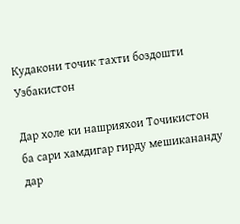Кудакони точик тахти боздошти Узбакистон

Дар холе ки нашрияхои Точикистон ба сари хамдигар гирду мешикананду дар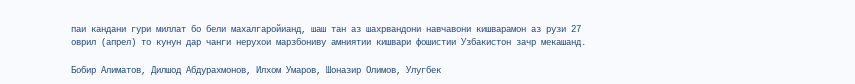паи кандани гури миллат бо бели махалгаройианд, шаш тан аз шахрвандони навчавони кишварамон аз рузи 27 оврил (апрел) то кунун дар чанги нерухои марзбониву амниятии кишвари фошистии Узбакистон зачр мекашанд.

Бобир Алиматов, Дилшод Абдурахмонов, Илхом Умаров, Шоназир Олимов, Улугбек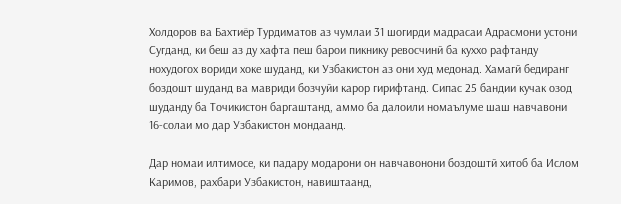Холдоров ва Бахтиёр Турдиматов аз чумлаи 31 шогирди мадрасаи Адрасмони устони Сугданд, ки беш аз ду хафта пеш барои пикнику ревосчинй ба куххо рафтанду нохудогох вориди хоке шуданд, ки Узбакистон аз они худ медонад. Хамагй бедиранг боздошт шуданд ва мавриди бозчуйи карор гирифтанд. Сипас 25 бандии кучак озод шуданду ба Точикистон баргаштанд, аммо ба далоили номаълуме шаш навчавони 16-солаи мо дар Узбакистон мондаанд.

Дар номаи илтимосе, ки падару модарони он навчавонони боздоштй хитоб ба Ислом Каримов, рахбари Узбакистон, навиштаанд,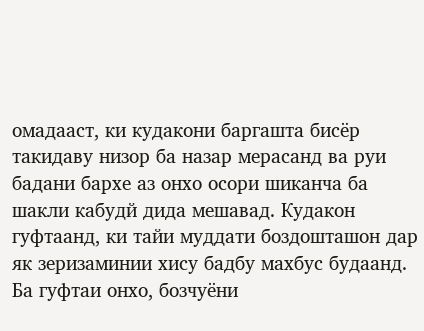омадааст, ки кудакони баргашта бисёр такидаву низор ба назар мерасанд ва руи бадани бархе аз онхо осори шиканча ба шакли кабудй дида мешавад. Кудакон гуфтаанд, ки тайи муддати боздошташон дар як зеризаминии хису бадбу махбус будаанд. Ба гуфтаи онхо, бозчуёни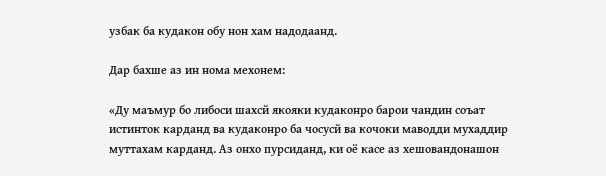узбак ба кудакон обу нон хам надодаанд.

Дар бахше аз ин нома мехонем:

«Ду маъмур бо либоси шахсй якояки кудаконро барои чандин соъат истинток карданд ва кудаконро ба чосусй ва кочоки маводди мухаддир муттахам карданд. Аз онхо пурсиданд, ки оё касе аз хешовандонашон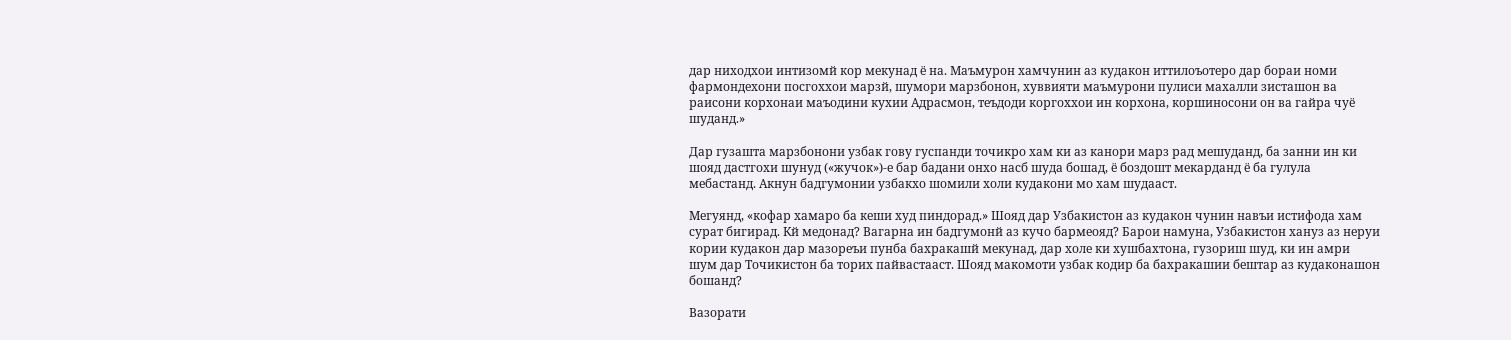дар ниходхои интизомй кор мекунад ё на. Маъмурон хамчунин аз кудакон иттилоъотеро дар бораи номи фармондехони посгоххои марзй, шумори марзбонон, хуввияти маъмурони пулиси махалли зисташон ва раисони корхонаи маъодини кухии Адрасмон, теъдоди коргоххои ин корхона, коршиносони он ва гайра чуё шуданд.»

Дар гузашта марзбонони узбак гову гуспанди точикро хам ки аз канори марз рад мешуданд, ба занни ин ки шояд дастгохи шунуд («жучок»)-е бар бадани онхо насб шуда бошад, ё боздошт мекарданд ё ба гулула мебастанд. Акнун бадгумонии узбакхо шомили холи кудакони мо хам шудааст.

Мегуянд, «кофар хамаро ба кеши худ пиндорад.» Шояд дар Узбакистон аз кудакон чунин навъи истифода хам сурат бигирад. Кй медонад? Вагарна ин бадгумонй аз кучо бармеояд? Барои намуна, Узбакистон хануз аз неруи кории кудакон дар мазореъи пунба бахракашй мекунад, дар холе ки хушбахтона, гузориш шуд, ки ин амри шум дар Точикистон ба торих пайвастааст. Шояд макомоти узбак кодир ба бахракашии бештар аз кудаконашон бошанд?

Вазорати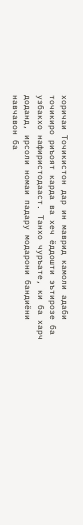хоричаи Точикистон дар ин маврид камоли адаби точикиро риъоят карда ва хеч ёддошти эътирозе ба узбакхо нафиристодааст. Танхо чуръате, ки ба харч доданд, ирсоли номаи падару модарони бандиёни навчавон ба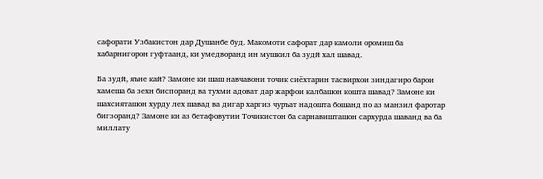сафорати Узбакистон дар Душанбе буд. Макомоти сафорат дар камоли оромиш ба хабарнигорон гуфтаанд, ки умедворанд ин мушкил ба зудй хал шавад.

Ба зудй, яъне кай? Замоне ки шаш навчавони точик сиёхтарин тасвирхои зиндагиро барои хамеша ба зехн биспоранд ва тухми адоват дар жарфои калбашон кошта шавад? Замоне ки шахсияташон хурду лех шавад ва дигар харгиз чуръат надошта бошанд по аз манзил фаротар бигзоранд? Замоне ки аз бетафовутии Точикистон ба сарнавишташон сархурда шаванд ва ба миллату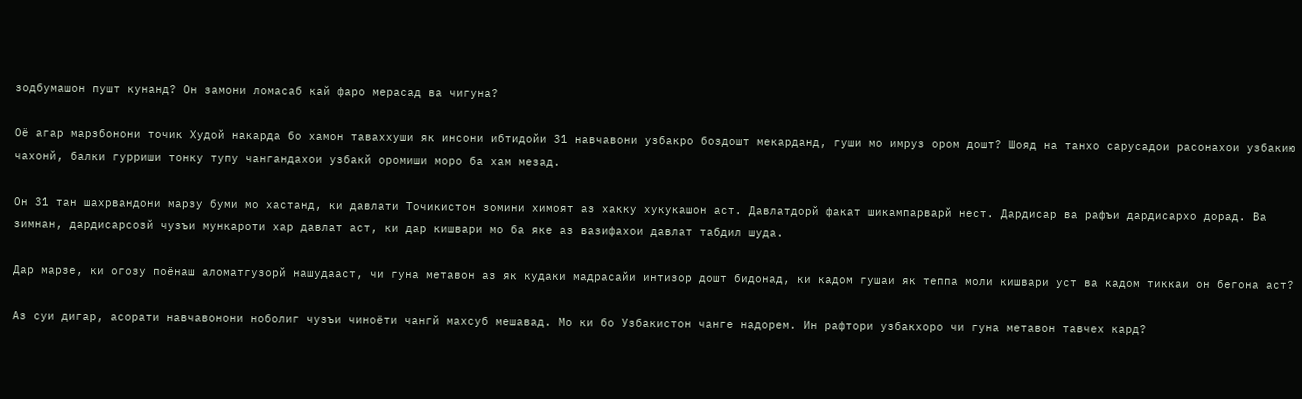зодбумашон пушт кунанд? Он замони ломасаб кай фаро мерасад ва чигуна?

Оё агар марзбонони точик Худой накарда бо хамон таваххуши як инсони ибтидойи 31 навчавони узбакро боздошт мекарданд, гуши мо имруз ором дошт? Шояд на танхо сарусадои расонахои узбакию чахонй, балки гурриши тонку тупу чангандахои узбакй оромиши моро ба хам мезад.

Он 31 тан шахрвандони марзу буми мо хастанд, ки давлати Точикистон зомини химоят аз хакку хукукашон аст. Давлатдорй факат шикампарварй нест. Дардисар ва рафъи дардисархо дорад. Ва зимнан, дардисарсозй чузъи мункароти хар давлат аст, ки дар кишвари мо ба яке аз вазифахои давлат табдил шуда.

Дар марзе, ки огозу поёнаш аломатгузорй нашудааст, чи гуна метавон аз як кудаки мадрасайи интизор дошт бидонад, ки кадом гушаи як теппа моли кишвари уст ва кадом тиккаи он бегона аст?

Аз суи дигар, асорати навчавонони ноболиг чузъи чиноёти чангй махсуб мешавад. Мо ки бо Узбакистон чанге надорем. Ин рафтори узбакхоро чи гуна метавон тавчех кард?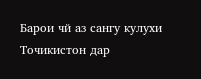Барои чй аз сангу кулухи Точикистон дар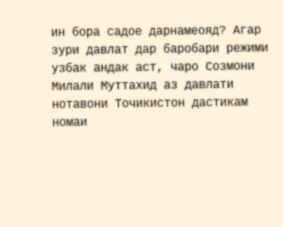ин бора садое дарнамеояд? Агар зури давлат дар баробари режими узбак андак аст, чаро Созмони Милали Муттахид аз давлати нотавони Точикистон дастикам номаи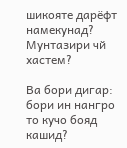шикояте дарёфт намекунад? Мунтазири чй хастем?

Ва бори дигар: бори ин нангро то кучо бояд кашид?